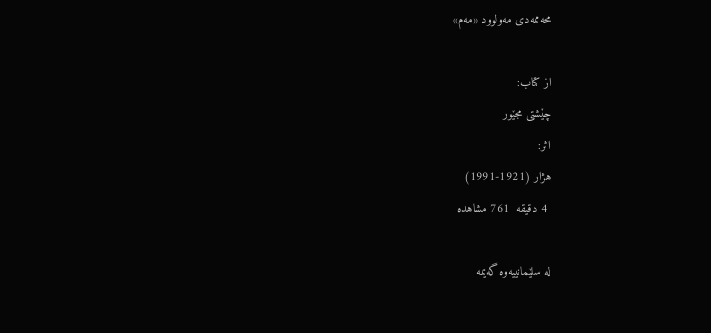محەممەدی مەولوود «مەم»

از کتاب:
چێشتی مجێور
اثر:
هژار (1921-1991)
 4 دقیقه  761 مشاهده

لە سلێمانییەوە گەیمە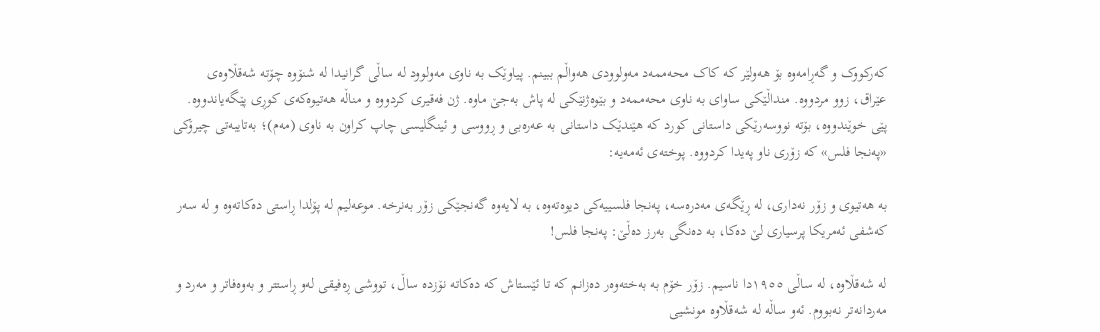کەرکووک و گەڕامەوە بۆ هەولێر کە کاک محەممەد مەولوودی هەواڵم ببینم. پیاوێک بە ناوی مەولوود لە ساڵی گرانیدا لە شنۆوە چۆتە شەقڵاوەی عێراق، زوو مردووە. منداڵێکی ساوای بە ناوی محەممەد و بێوەژنێکی لە پاش بەجێ ماوە. ژن فەقیری کردووە و مناڵە هەتیوەکەی کوڕی پێگەیاندووە. پێی خوێندووە، بۆتە نووسەرێکی داستانی کورد کە هێندێک داستانی بە عەرەبی و ڕووسی و ئینگلیسی چاپ کراون بە ناوی (مەم)؛ بەتایبەتی چیرۆکی «پەنجا فلس» کە زۆری ناو پەیدا کردووە. پوختەی ئەمەیە:

بە هەتیوی و زۆر نەداری، لە ڕێگەی مەدرەسە، پەنجا فلسییەکی دیوەتەوە، بە لایەوە گەنجێکی زۆر بەنرخە. موعەلیم لە پۆلدا ڕاستی دەکاتەوە و لە سەر کەشفی ئەمریکا پرسیاری لێ دەکا، بە دەنگی بەرز دەڵێ: پەنجا فلس!

لە شەقڵاوە، لە ساڵی ١٩٥٥دا ناسیم. زۆر خۆم بە بەختەوەر دەزانم کە تا ئێستاش کە دەکاتە نۆزدە ساڵ، تووشی ڕەفیقی لەو ڕاستتر و بەوەفاتر و مەرد و مەردانەتر نەبووم. ئەو ساڵە لە شەقڵاوە مونشیی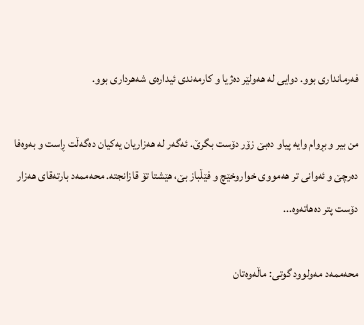فەرمانداری بوو. دوایی لە هەولێر دەژیا و کارمەندی ئیدارەی شەهرداری بوو.

من بیر و بڕوام وایە پیاو دەبێ زۆر دۆست بگرێ. ئەگەر لە هەزاریان یەکیان دەگەڵت ڕاست و بەوەفا دەرچێ و ئەوانی تر هەمووی خواروخێچ و فێڵباز بێ، هێشتا تۆ قازانجتە. محەممەد بارتەقای هەزار دۆست پتر دەهاتەوە...

محەممەد مەولوود گوتی: ماڵەوەتان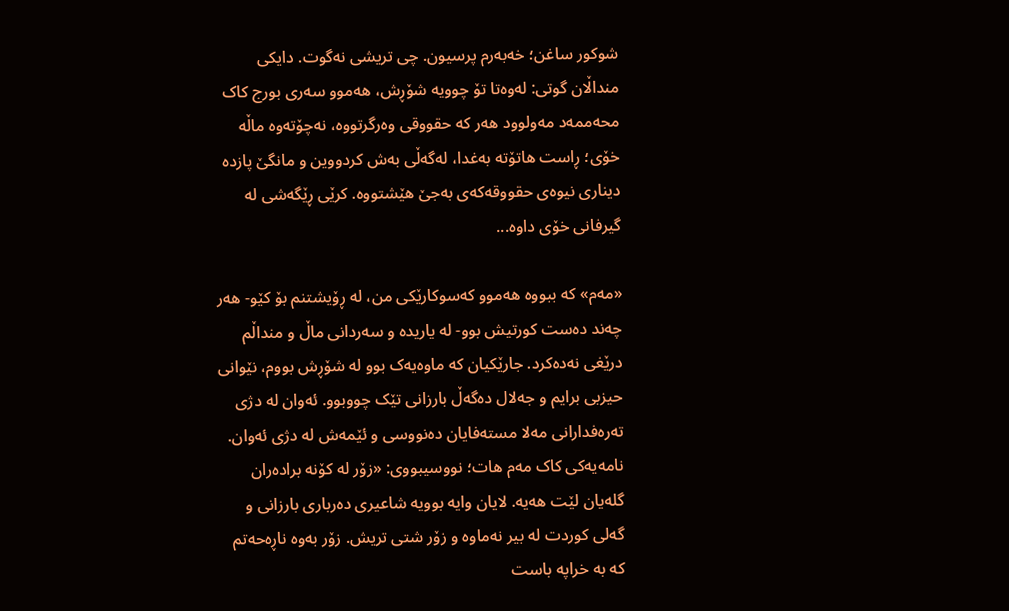شوکور ساغن؛ خەبەرم پرسیون. چی تریشی نەگوت. دایکی منداڵان گوتی: لەوەتا تۆ چوویە شۆڕش، هەموو سەری بورج کاک محەممەد مەولوود هەر کە حقووقی وەرگرتووە، نەچۆتەوە ماڵە خۆی؛ ڕاست هاتۆتە بەغدا، لەگەڵی بەش کردووین و مانگێ پازدە دیناری نیوەی حقووقەکەی بەجێ هێشتووە. کرێی ڕێگەشی لە گیرفانی خۆی داوە...

«مەم» کە ببووە هەموو کەسوکارێکی من، لە ڕۆیشتنم بۆ کێو- هەر چەند دەست کورتیش بوو- لە یاریدە و سەردانی ماڵ و منداڵم درێغی نەدەکرد. جارێکیان کە ماوەیەک بوو لە شۆڕش بووم، نێوانی حیزبی برایم و جەلال دەگەڵ بارزانی تێک چووبوو. ئەوان لە دژی تەرەفدارانی مەلا مستەفایان دەنووسی و ئێمەش لە دژی ئەوان. نامەیەکی کاک مەم هات؛ نووسیبووی: «زۆر لە کۆنە برادەران گلەیان لێت هەیە. لایان وایە بوویە شاعیری دەرباری بارزانی و گەلی کوردت لە بیر نەماوە و زۆر شتی تریش. زۆر بەوە ناڕەحەتم کە بە خراپە باست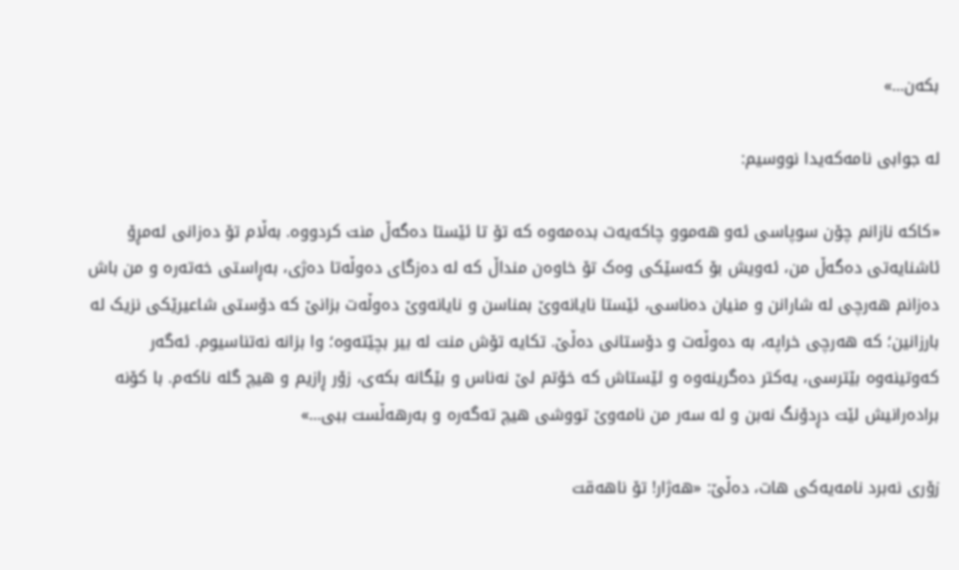بکەن...»

لە جوابی نامەکەیدا نووسیم:

«کاکە نازانم چۆن سوپاسی ئەو هەموو چاکەیەت بدەمەوە کە تۆ تا ئێستا دەگەڵ منت کردووە. بەڵام تۆ دەزانی ئەمڕۆ ئاشنایەتی دەگەڵ من، ئەویش بۆ کەسێکی وەک تۆ خاوەن منداڵ کە لە دەزگای دەوڵەتا دەژی، بەڕاستی خەتەرە و من باش دەزانم هەرچی لە شارانن و منیان دەناسی، ئێستا نایانەوێ بمناسن و نایانەوێ دەوڵەت بزانێ کە دۆستی شاعیرێکی نزیک لە بارزانین؛ کە هەرچی خراپە، بە دەوڵەت و دۆستانی دەڵێ. تکایە تۆش منت لە بیر بچێتەوە؛ وا بزانە نەتناسیوم. ئەگەر کەوتینەوە بێترسی، یەکتر دەگرینەوە و ئێستاش کە خۆتم لێ نەناس و بێگانە بکەی، زۆر ڕازیم و هیچ گلە ناکەم. با کۆنە برادەرانیش لێت دڕدۆنگ نەبن و لە سەر من نامەوێ تووشی هیچ تەگەرە و بەرهەڵست ببی...»

زۆری نەبرد نامەیەکی هات، دەڵێ: «هەژار! تۆ ناهەقت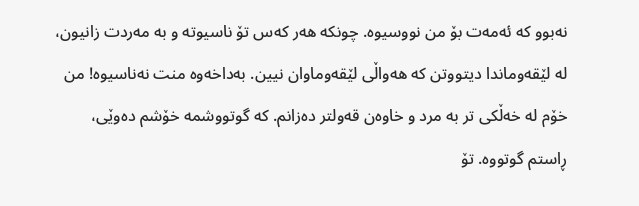نەبوو کە ئەمەت بۆ من نووسیوە. چونکە هەر کەس تۆ ناسیوتە و بە مەردت زانیون، لە لێقەوماندا دیتووتن کە هەواڵی لێقەوماوان نیین. بەداخەوە منت نەناسیوە! من خۆم لە خەڵکی تر بە مرد و خاوەن قەولتر دەزانم. کە گوتووشمە خۆشم دەوێی، ڕاستم گوتووە. تۆ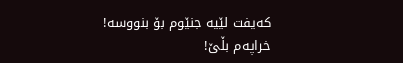کەیفت لێیە جنێوم بۆ بنووسە! خراپەم بڵێ!